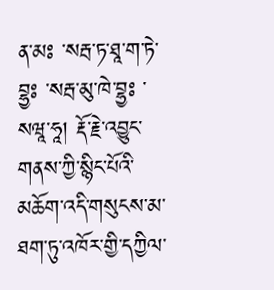ན་མཿ ་སརྦ་ཏ་ཐཱ་ག་ཏེ་བྷྱཿ ་སརྦ་མུ་ཁེ་བྷྱཿ ་སཝཱ་ཧཱ། རྡོ་རྗེ་འབྱུང་གནས་ཀྱི་སྙིང་པོའི་མཆོག་འདི་གསུངས་མ་ཐག་ཏུ་འཁོར་གྱི་དཀྱིལ་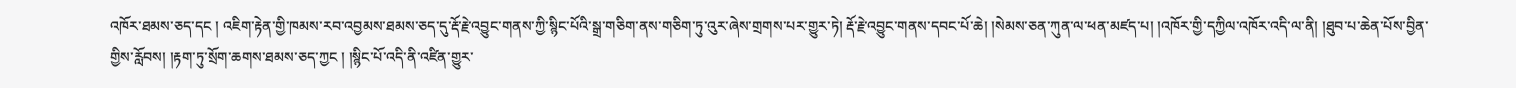འཁོར་ཐམས་ཅད་དང ། འཇིག་རྟེན་གྱི་ཁམས་རབ་འབྱམས་ཐམས་ཅད་དུ་རྡོ་རྗེ་འབྱུང་གནས་ཀྱི་སྙིང་པོའི་སྒྲ་གཅིག་ནས་གཅིག་ཏུ་འུར་ཞེས་གྲགས་པར་གྱུར་ཏེ། རྡོ་རྗེ་འབྱུང་གནས་དབང་པོ་ཆེ། །སེམས་ཅན་ཀུན་ལ་ཕན་མཛད་པ། །འཁོར་གྱི་དཀྱིལ་འཁོར་འདི་ལ་ནི། །ཐུབ་པ་ཆེན་པོས་བྱིན་གྱིས་རློབས། །རྟག་ཏུ་སྲོག་ཆགས་ཐམས་ཅད་ཀྱང ། །སྙིང་པོ་འདི་ནི་འཛིན་གྱུར་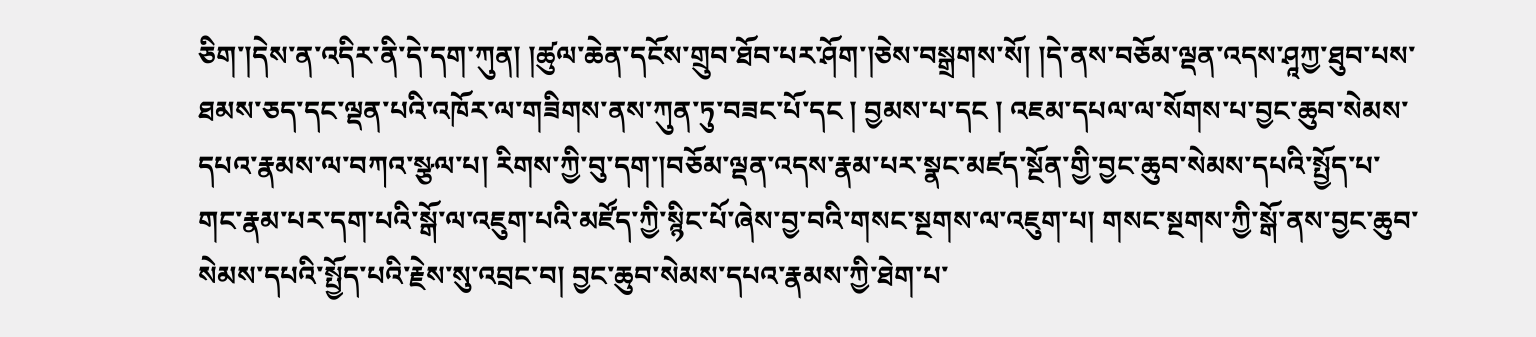ཅིག་།དེས་ན་འདིར་ནི་དེ་དག་ཀུན། །ཚུལ་ཆེན་དངོས་གྲུབ་ཐོབ་པར་ཤོག་།ཅེས་བསྒྲགས་སོ། །དེ་ནས་བཅོམ་ལྡན་འདས་ཤཱཀྱ་ཐུབ་པས་ཐམས་ཅད་དང་ལྡན་པའི་འཁོར་ལ་གཟིགས་ནས་ཀུན་ཏུ་བཟང་པོ་དང ། བྱམས་པ་དང ། འཇམ་དཔལ་ལ་སོགས་པ་བྱང་ཆུབ་སེམས་དཔའ་རྣམས་ལ་བཀའ་སྩལ་པ། རིགས་ཀྱི་བུ་དག་།བཅོམ་ལྡན་འདས་རྣམ་པར་སྣང་མཛད་སྔོན་གྱི་བྱང་ཆུབ་སེམས་དཔའི་སྤྱོད་པ་གང་རྣམ་པར་དག་པའི་སྒོ་ལ་འཇུག་པའི་མཛོད་ཀྱི་སྙིང་པོ་ཞེས་བྱ་བའི་གསང་སྔགས་ལ་འཇུག་པ། གསང་སྔགས་ཀྱི་སྒོ་ནས་བྱང་ཆུབ་སེམས་དཔའི་སྤྱོད་པའི་རྗེས་སུ་འབྲང་བ། བྱང་ཆུབ་སེམས་དཔའ་རྣམས་ཀྱི་ཐེག་པ་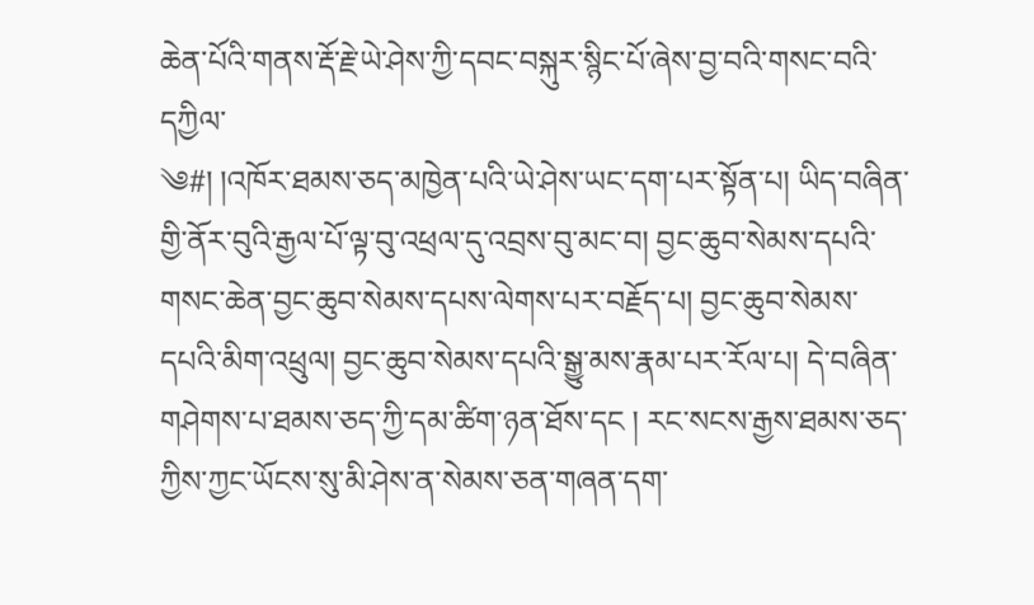ཆེན་པོའི་གནས་རྡོ་རྗེ་ཡེ་ཤེས་ཀྱི་དབང་བསྐུར་སྙིང་པོ་ཞེས་བྱ་བའི་གསང་བའི་དཀྱིལ་
༄#། །འཁོར་ཐམས་ཅད་མཁྱེན་པའི་ཡེ་ཤེས་ཡང་དག་པར་སྟོན་པ། ཡིད་བཞིན་གྱི་ནོར་བུའི་རྒྱལ་པོ་ལྟ་བུ་འཕྲལ་དུ་འབྲས་བུ་མང་བ། བྱང་ཆུབ་སེམས་དཔའི་གསང་ཆེན་བྱང་ཆུབ་སེམས་དཔས་ལེགས་པར་བརྗོད་པ། བྱང་ཆུབ་སེམས་དཔའི་མིག་འཕྲུལ། བྱང་ཆུབ་སེམས་དཔའི་སྒྱུ་མས་རྣམ་པར་རོལ་པ། དེ་བཞིན་གཤེགས་པ་ཐམས་ཅད་ཀྱི་དམ་ཚིག་ཉན་ཐོས་དང ། རང་སངས་རྒྱས་ཐམས་ཅད་ཀྱིས་ཀྱང་ཡོངས་སུ་མི་ཤེས་ན་སེམས་ཅན་གཞན་དག་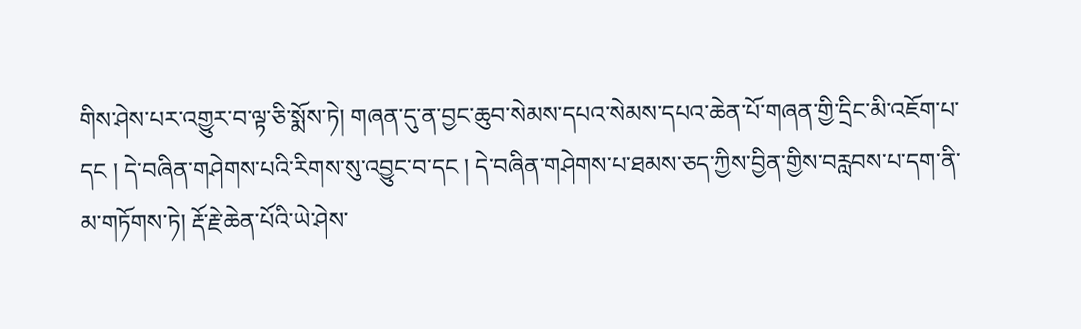གིས་ཤེས་པར་འགྱུར་བ་ལྟ་ཅི་སྨོས་ཏེ། གཞན་དུ་ན་བྱང་ཆུབ་སེམས་དཔའ་སེམས་དཔའ་ཆེན་པོ་གཞན་གྱི་དྲིང་མི་འཇོག་པ་དང ། དེ་བཞིན་གཤེགས་པའི་རིགས་སུ་འབྱུང་བ་དང ། དེ་བཞིན་གཤེགས་པ་ཐམས་ཅད་ཀྱིས་བྱིན་གྱིས་བརླབས་པ་དག་ནི་མ་གཏོགས་ཏེ། རྡོ་རྗེ་ཆེན་པོའི་ཡེ་ཤེས་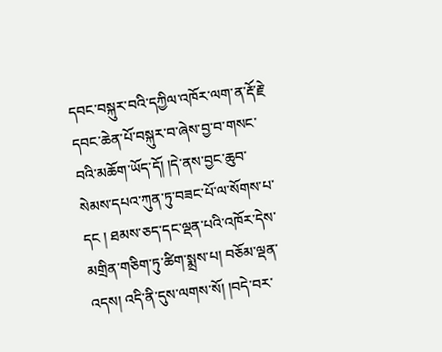དབང་བསྐུར་བའི་དཀྱིལ་འཁོར་ལག་ན་རྡོ་རྗེ་དབང་ཆེན་པོ་བསྐུར་བ་ཞེས་བྱ་བ་གསང་བའི་མཆོག་ཡོད་དོ། །དེ་ནས་བྱང་ཆུབ་སེམས་དཔའ་ཀུན་ཏུ་བཟང་པོ་ལ་སོགས་པ་དང ། ཐམས་ཅད་དང་ལྡན་པའི་འཁོར་དེས་མགྲིན་གཅིག་ཏུ་ཚིག་སྨྲས་པ། བཅོམ་ལྡན་འདས། འདི་ནི་དུས་ལགས་སོ། །བདེ་བར་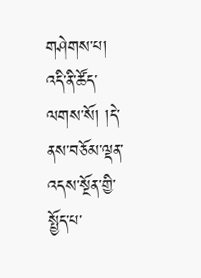གཤེགས་པ། འདི་ནི་ཚོད་ལགས་སོ། །དེ་ནས་བཅོམ་ལྡན་འདས་སྔོན་གྱི་སྤྱོད་པ་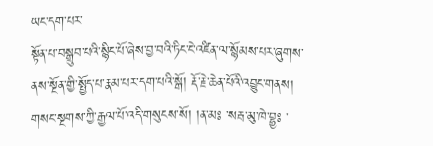ཡང་དག་པར་
སྟོན་པ་བསྒྲུབ་པའི་སྙིང་པོ་ཞེས་བྱ་བའི་ཏིང་ངེ་འཛིན་ལ་སྙོམས་པར་ཞུགས་ནས་སྔོན་གྱི་སྤྱོད་པ་རྣམ་པར་དག་པའི་སྒོ། རྡོ་རྗེ་ཆེན་པོའི་འབྱུང་གནས། གསང་སྔགས་ཀྱི་རྒྱལ་པོ་འདི་གསུངས་སོ། །ན་མཿ ་སརྦ་མུ་ཁེ་བྷྱཿ ་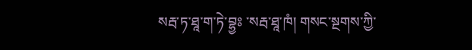སརྦ་ཏ་ཐཱ་ག་ཏེ་བྷྱཿ ་སརྦ་ཐཱ་ཁཾ། གསང་སྔགས་ཀྱི་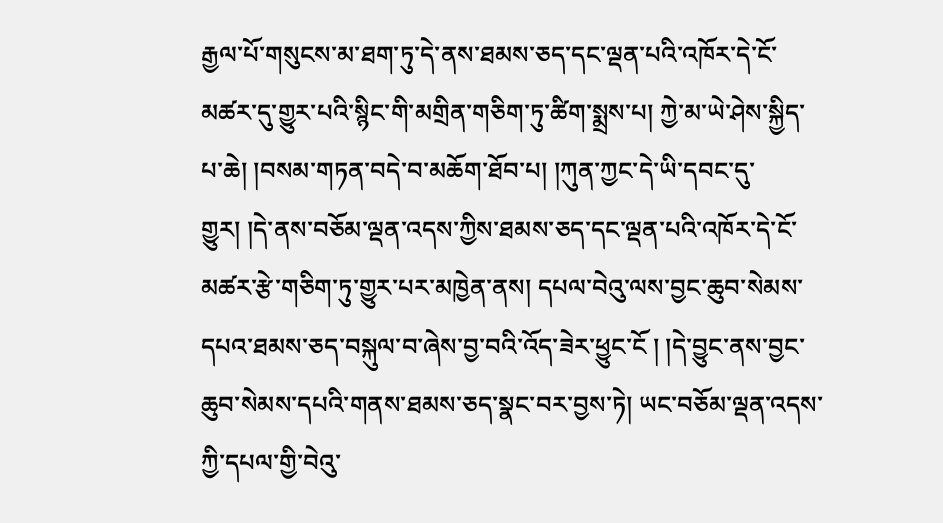རྒྱལ་པོ་གསུངས་མ་ཐག་ཏུ་དེ་ནས་ཐམས་ཅད་དང་ལྡན་པའི་འཁོར་དེ་ངོ་མཚར་དུ་གྱུར་པའི་སྙིང་གི་མགྲིན་གཅིག་ཏུ་ཚིག་སྨྲས་པ། ཀྱེ་མ་ཡེ་ཤེས་སྐྱིད་པ་ཆེ། །བསམ་གཏན་བདེ་བ་མཆོག་ཐོབ་པ། །ཀུན་ཀྱང་དེ་ཡི་དབང་དུ་གྱུར། །དེ་ནས་བཅོམ་ལྡན་འདས་ཀྱིས་ཐམས་ཅད་དང་ལྡན་པའི་འཁོར་དེ་ངོ་མཚར་རྩེ་གཅིག་ཏུ་གྱུར་པར་མཁྱེན་ནས། དཔལ་བེའུ་ལས་བྱང་ཆུབ་སེམས་དཔའ་ཐམས་ཅད་བསྐུལ་བ་ཞེས་བྱ་བའི་འོད་ཟེར་ཕྱུང་ངོ ། །དེ་བྱུང་ནས་བྱང་ཆུབ་སེམས་དཔའི་གནས་ཐམས་ཅད་སྣང་བར་བྱས་ཏེ། ཡང་བཅོམ་ལྡན་འདས་ཀྱི་དཔལ་གྱི་བེའུ་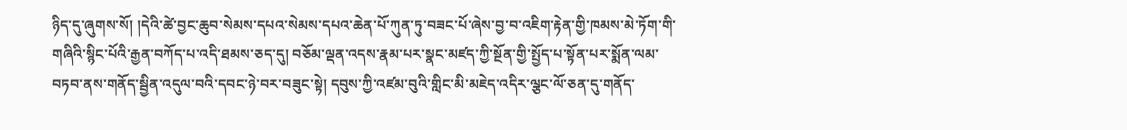ཉིད་དུ་ཞུགས་སོ། །དེའི་ཚེ་བྱང་ཆུབ་སེམས་དཔའ་སེམས་དཔའ་ཆེན་པོ་ཀུན་ཏུ་བཟང་པོ་ཞེས་བྱ་བ་འཇིག་རྟེན་གྱི་ཁམས་མེ་ཏོག་གི་གཞིའི་སྙིང་པོའི་རྒྱན་བཀོད་པ་འདི་ཐམས་ཅད་དུ། བཅོམ་ལྡན་འདས་རྣམ་པར་སྣང་མཛད་ཀྱི་སྔོན་གྱི་སྤྱོད་པ་སྟོན་པར་སྨོན་ལམ་བཏབ་ནས་གནོད་སྦྱིན་འདུལ་བའི་དབང་ཉེ་བར་བཟུང་སྟེ། དབུས་ཀྱི་འཛམ་བུའི་གླིང་མི་མཇེད་འདིར་ལྕང་ལོ་ཅན་དུ་གནོད་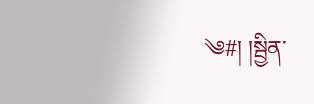༄#། །སྦྱིན་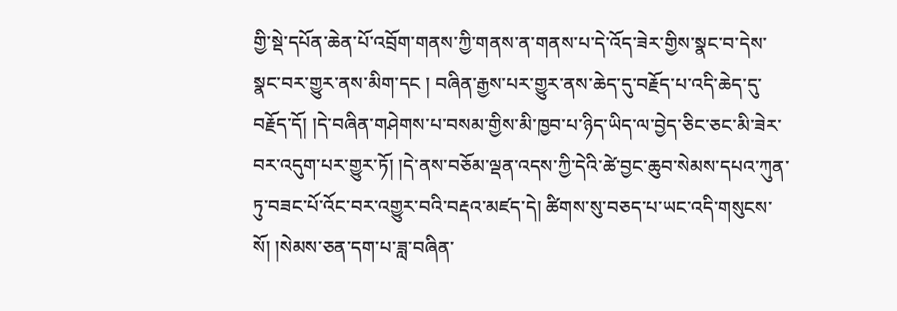གྱི་སྡེ་དཔོན་ཆེན་པོ་འབྲོག་གནས་ཀྱི་གནས་ན་གནས་པ་དེ་འོད་ཟེར་གྱིས་སྣང་བ་དེས་སྣང་བར་གྱུར་ནས་མིག་དང ། བཞིན་རྒྱས་པར་གྱུར་ནས་ཆེད་དུ་བརྗོད་པ་འདི་ཆེད་དུ་བརྗོད་དོ། །དེ་བཞིན་གཤེགས་པ་བསམ་གྱིས་མི་ཁྱབ་པ་ཉིད་ཡིད་ལ་བྱེད་ཅིང་ཅང་མི་ཟེར་བར་འདུག་པར་གྱུར་ཏོ། །དེ་ནས་བཅོམ་ལྡན་འདས་ཀྱི་དེའི་ཚེ་བྱང་ཆུབ་སེམས་དཔའ་ཀུན་ཏུ་བཟང་པོ་འོང་བར་འགྱུར་བའི་བརྡའ་མཛད་དེ། ཚིགས་སུ་བཅད་པ་ཡང་འདི་གསུངས་སོ། །སེམས་ཅན་དག་པ་ཟླ་བཞིན་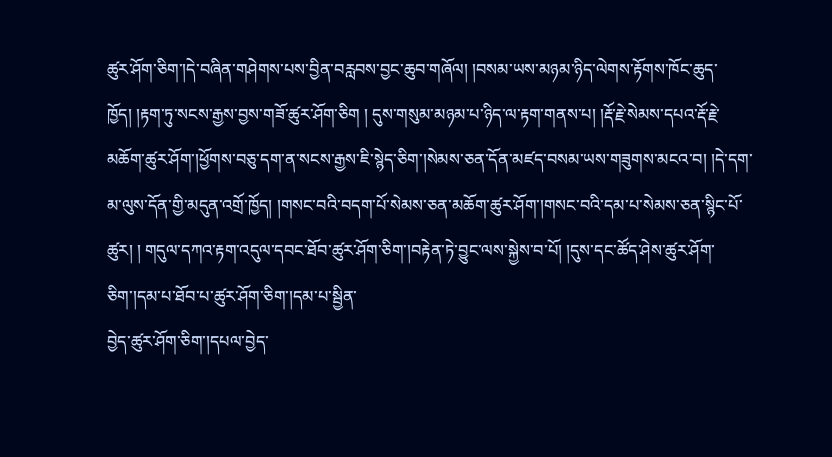ཚུར་ཤོག་ཅིག་།དེ་བཞིན་གཤེགས་པས་བྱིན་བརླབས་བྱང་ཆུབ་གཞོལ། །བསམ་ཡས་མཉམ་ཉིད་ལེགས་རྟོགས་ཁོང་ཆུད་ཁྱོད། །རྟག་ཏུ་སངས་རྒྱས་བྱས་གཟོ་ཚུར་ཤོག་ཅིག ། དུས་གསུམ་མཉམ་པ་ཉིད་ལ་རྟག་གནས་པ། །རྡོ་རྗེ་སེམས་དཔའ་རྡོ་རྗེ་མཆོག་ཚུར་ཤོག་།ཕྱོགས་བཅུ་དག་ན་སངས་རྒྱས་ཇི་སྙེད་ཅིག་།སེམས་ཅན་དོན་མཛད་བསམ་ཡས་གཟུགས་མངའ་བ། །དེ་དག་མ་ལུས་དོན་གྱི་མདུན་འགྲོ་ཁྱོད། །གསང་བའི་བདག་པོ་སེམས་ཅན་མཆོག་ཚུར་ཤོག་།གསང་བའི་དམ་པ་སེམས་ཅན་སྙིང་པོ་ཚུར། ། གདུལ་དཀའ་རྟག་འདུལ་དབང་ཐོབ་ཚུར་ཤོག་ཅིག་།བརྟེན་ཏེ་བྱུང་ལས་སྐྱེས་བ་པོ། །དུས་དང་ཚོད་ཤེས་ཚུར་ཤོག་ཅིག་།དམ་པ་ཐོབ་པ་ཚུར་ཤོག་ཅིག་།དམ་པ་སྦྱིན་
བྱེད་ཚུར་ཤོག་ཅིག་།དཔལ་བྱེད་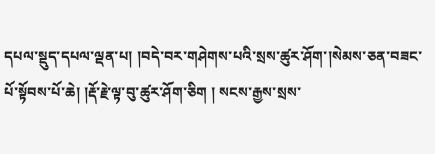དཔལ་སྡུད་དཔལ་ལྡན་པ། །བདེ་བར་གཤེགས་པའི་སྲས་ཚུར་ཤོག་།སེམས་ཅན་བཟང་པོ་སྟོབས་པོ་ཆེ། །རྡོ་རྗེ་ལྟ་བུ་ཚུར་ཤོག་ཅིག ། སངས་རྒྱས་སྲས་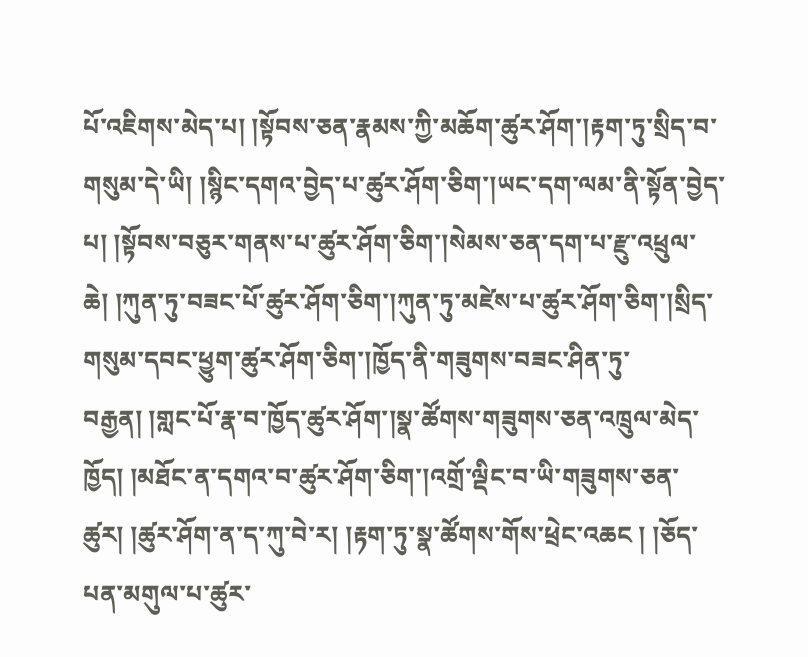པོ་འཇིགས་མེད་པ། །སྟོབས་ཅན་རྣམས་ཀྱི་མཆོག་ཚུར་ཤོག་།རྟག་ཏུ་སྲིད་བ་གསུམ་དེ་ཡི། །སྙིང་དགའ་བྱེད་པ་ཚུར་ཤོག་ཅིག་།ཡང་དག་ལམ་ནི་སྟོན་བྱེད་པ། །སྟོབས་བཅུར་གནས་པ་ཚུར་ཤོག་ཅིག་།སེམས་ཅན་དག་པ་རྫུ་འཕྲུལ་ཆེ། །ཀུན་ཏུ་བཟང་པོ་ཚུར་ཤོག་ཅིག་།ཀུན་ཏུ་མཛེས་པ་ཚུར་ཤོག་ཅིག་།སྲིད་གསུམ་དབང་ཕྱུག་ཚུར་ཤོག་ཅིག་།ཁྱོད་ནི་གཟུགས་བཟང་ཤིན་ཏུ་བརྒྱན། །གླང་པོ་རྣ་བ་ཁྱོད་ཚུར་ཤོག་།སྣ་ཚོགས་གཟུགས་ཅན་འཁྲུལ་མེད་ཁྱོད། །མཐོང་ན་དགའ་བ་ཚུར་ཤོག་ཅིག་།འགྲོ་ལྡིང་བ་ཡི་གཟུགས་ཅན་ཚུར། །ཚུར་ཤོག་ན་ད་ཀུ་བེ་ར། །རྟག་ཏུ་སྣ་ཚོགས་གོས་ཕྲེང་འཆང ། །ཅོད་པན་མགུལ་པ་ཚུར་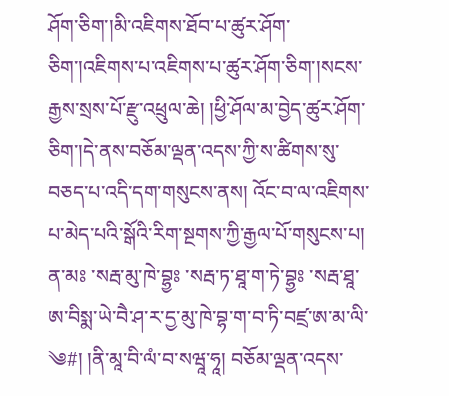ཤོག་ཅིག་།མི་འཇིགས་ཐོབ་པ་ཚུར་ཤོག་ཅིག་།འཇིགས་པ་འཇིགས་པ་ཚུར་ཤོག་ཅིག་།སངས་རྒྱས་སྲས་པོ་རྫུ་འཕྲུལ་ཆེ། །ཕྱི་ཤོལ་མ་བྱེད་ཚུར་ཤོག་ཅིག་།དེ་ནས་བཅོམ་ལྡན་འདས་ཀྱི་ས་ཚིགས་སུ་བཅད་པ་འདི་དག་གསུངས་ནས། འོང་བ་ལ་འཇིགས་པ་མེད་པའི་སྒོའི་རིག་སྔགས་ཀྱི་རྒྱལ་པོ་གསུངས་པ། ན་མཿ ་སརྦ་མུ་ཁེ་བྷྱཿ ་སརྦ་ཏ་ཐཱ་ག་ཏེ་བྷྱཿ ་སརྦ་ཐཱ་ཨ་བིསྨ་ཡེ་བཻ་ཤ་ར་དྱ་མུ་ཁེ་བྷ་ག་བ་ཏི་བཛྲ་ཨ་མ་ལི་
༄#། །ནི་མཱ་བི་ལཾ་བ་སཝཱ་ཧཱ། བཅོམ་ལྡན་འདས་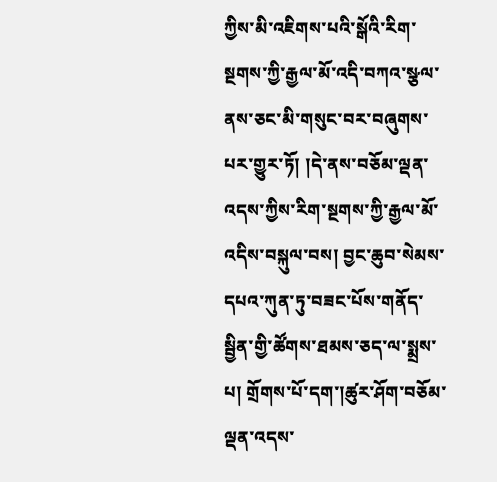ཀྱིས་མི་འཇིགས་པའི་སྒོའི་རིག་སྔགས་ཀྱི་རྒྱལ་མོ་འདི་བཀའ་སྩལ་ནས་ཅང་མི་གསུང་བར་བཞུགས་པར་གྱུར་ཏོ། །དེ་ནས་བཅོམ་ལྡན་འདས་ཀྱིས་རིག་སྔགས་ཀྱི་རྒྱལ་མོ་འདིས་བསྐུལ་བས། བྱང་ཆུབ་སེམས་དཔའ་ཀུན་ཏུ་བཟང་པོས་གནོད་སྦྱིན་གྱི་ཚོགས་ཐམས་ཅད་ལ་སྨྲས་པ། གྲོགས་པོ་དག་།ཚུར་ཤོག་བཅོམ་ལྡན་འདས་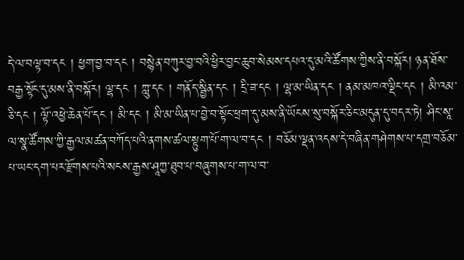དེ་ལ་བལྟ་བ་དང ། ཕྱག་བྱ་བ་དང ། བསྙེན་བཀུར་བྱ་བའི་ཕྱིར་བྱང་ཆུབ་སེམས་དཔའ་དུ་མའི་ཚོགས་ཀྱིས་ནི་བསྐོར། ཉན་ཐོས་བརྒྱ་སྟོང་དུ་མས་ནི་བསྐོར། ལྷ་དང ། ཀླུ་དང ། གནོད་སྦྱིན་དང ། དྲི་ཟ་དང ། ལྷ་མ་ཡིན་དང ། ནམ་མཁའ་ལྡིང་དང ། མི་འམ་ཅི་དང ། ལྟོ་འཕྱེ་ཆེན་པོ་དང ། མི་དང ། མི་མ་ཡིན་པ་བྱེ་བ་སྟོང་ཕྲག་དུ་མས་ནི་ཡོངས་སུ་བསྐོར་ཅིང་མདུན་དུ་བདར་ཏེ། ཤིང་སཱ་ལ་སྣ་ཚོགས་ཀྱི་རྒྱལ་མཚན་བཀོད་པའི་ནགས་ཚལ་སྟུག་པོ་ག་ལ་བ་དང ། བཅོམ་ལྡན་འདས་དེ་བཞིན་གཤེགས་པ་དགྲ་བཅོམ་པ་ཡང་དག་པར་རྫོགས་པའི་སངས་རྒྱས་ཤཱཀྱ་ཐུབ་པ་བཞུགས་པ་ག་ལ་བ་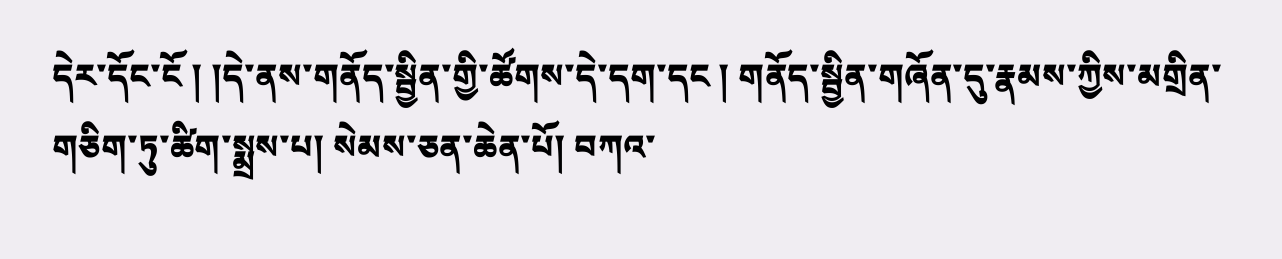དེར་དོང་ངོ ། །དེ་ནས་གནོད་སྦྱིན་གྱི་ཚོགས་དེ་དག་དང ། གནོད་སྦྱིན་གཞོན་དུ་རྣམས་ཀྱིས་མགྲིན་གཅིག་ཏུ་ཚིག་སྨྲས་པ། སེམས་ཅན་ཆེན་པོ། བཀའ་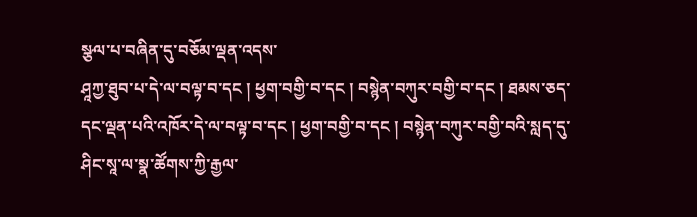སྩལ་པ་བཞིན་དུ་བཅོམ་ལྡན་འདས་
ཤཱཀྱ་ཐུབ་པ་དེ་ལ་བལྟ་བ་དང ། ཕྱག་བགྱི་བ་དང ། བསྙེན་བཀུར་བགྱི་བ་དང ། ཐམས་ཅད་དང་ལྡན་པའི་འཁོར་དེ་ལ་བལྟ་བ་དང ། ཕྱག་བགྱི་བ་དང ། བསྙེན་བཀུར་བགྱི་བའི་སླད་དུ་ཤིང་སཱ་ལ་སྣ་ཚོགས་ཀྱི་རྒྱལ་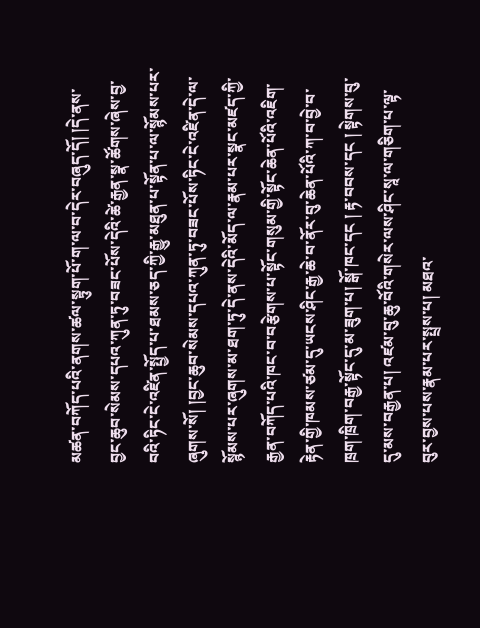མཚན་བཀོད་པའི་ནགས་ཚལ་སྟུག་པོ་ག་ལ་བ་དེར་བཞུད་དོ། །དེ་ནས་བྱང་ཆུབ་སེམས་དཔའ་ཀུན་ཏུ་བཟང་པོས་དེའི་ཚེ་རྒྱན་སྣ་ཚོགས་ཞེས་བྱ་བའི་ཏིང་ངེ་འཛིན་སྤྱོད་པ་ཐམས་ཅད་ཀྱི་རྒྱུ་མཐུན་པ་སྟོན་པ་ལ་སྙོམས་པར་ཞུགས་སོ། །བྱང་ཆུབ་སེམས་དཔའ་ཀུན་ཏུ་བཟང་པོས་ཏིང་ངེ་འཛིན་དེ་ལ་སྙོམས་པར་ཞུགས་མ་ཐག་ཏུ་དེ་ནས་དེའི་མོད་ལ་རྣམ་པར་སྣང་མཛད་ཀྱི་རྒྱན་བཀོད་པའི་ཁང་བ་བརྩེགས་པ་སྟོང་གསུམ་གྱི་སྟོང་ཆེན་པོའི་འཇིག་རྟེན་གྱི་ཁམས་ཙམ་དུ་ཡངས་ཤིང་རྒྱ་ཆེ་བ་ནོར་བུ་ཆེན་པོའི་ཀ་བ་བྱེ་བ་ཁྲག་ཁྲིག་བརྒྱ་སྟོང་དུ་མ་ཟུག་པ། སྒོ་ཁང་དང ། རྟ་བབས་དང ། སྟེགས་བུ་དུ་མས་བརྒྱན་པ། འཛམ་བུ་ཆུ་བོའི་གསེར་ལས་ཤིང་སཱ་ལ་གཅིག་པ་ལྟ་བུར་བྱས་པས་རྣམ་པར་སྤྲས་པ། མཐའ་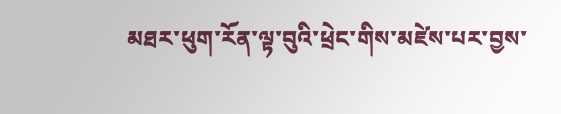མཐར་ཕུག་རོན་ལྟ་བུའི་ཕྲེང་གིས་མཛེས་པར་བྱས་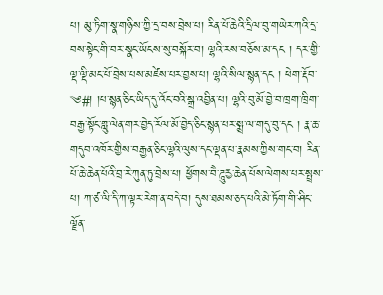པ། མུ་ཏིག་སྣ་གཉིས་ཀྱི་དྲ་བས་བྲེས་པ། རིན་པོ་ཆེའི་དྲིལ་བུ་གཡེར་ཀའི་དྲ་བས་སྟེང་གི་བར་སྣང་ཡོངས་སུ་བསྐོར་བ། ལྷའི་རས་བཅོས་མ་དང ། དར་གྱི་ལྡ་ལྡི་མང་པོ་བྲེས་པས་མཛེས་པར་བྱས་པ། ལྷའི་སིལ་སྙན་དང ། ཕེག་རྡོབ་
༄#། །པ་སྙན་ཅིང་ཡིད་དུ་འོང་བའི་སྒྲ་འབྱིན་པ། ལྷའི་བུ་མོ་བྱེ་བ་ཁྲག་ཁྲིག་བརྒྱ་སྟོང་གླུ་ལེན་གར་བྱེད་རོལ་མོ་བྱེད་ཅིང་སྙན་པར་སྨྲ་ལ་གདུ་བུ་དང ། རྣ་ཆ་གདུབ་འཁོར་གྱིས་བརྒྱན་ཅིང་ལྷའི་ལུས་དང་ལྡན་པ་རྣམས་ཀྱིས་གང་བ། རིན་པོ་ཆེ་ཆེན་པོའི་བྲ་རེ་ཀུན་ཏུ་བྲེས་པ། ཕྱོགས་བཻ་ཌཱུརྱ་ཆེན་པོས་ལེགས་པར་སྤྲས་པ། ཀ་ཙ་ལི་དི་ཀ་ལྟར་རེག་ན་བདེ་བ། དུས་ཐམས་ཅད་པའི་མེ་ཏོག་གི་ཤིང་ལྗོན་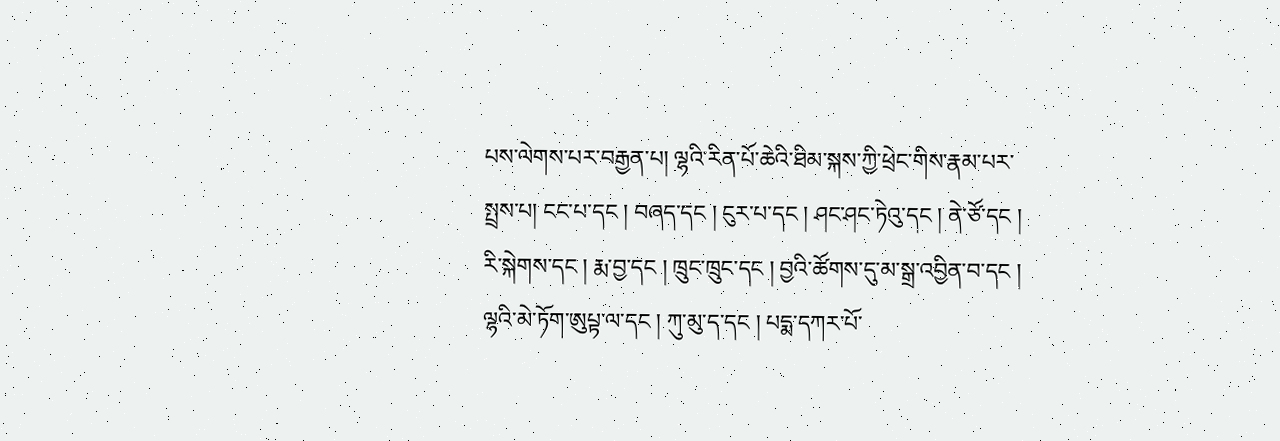པས་ལེགས་པར་བརྒྱན་པ། ལྷའི་རིན་པོ་ཆེའི་ཐིམ་སྐས་ཀྱི་ཕྲེང་གིས་རྣམ་པར་སྤྲས་པ། ངང་པ་དང ། བཞད་དང ། ངུར་པ་དང ། ཤང་ཤང་ཏེའུ་དང ། ནེ་ཙོ་དང ། རི་སྐེགས་དང ། རྨ་བྱ་དང ། ཁྲུང་ཁྲུང་དང ། བྱའི་ཚོགས་དུ་མ་སྒྲ་འབྱིན་བ་དང ། ལྷའི་མེ་ཏོག་ཨུཔྟ་ལ་དང ། ཀུ་མུ་ད་དང ། པདྨ་དཀར་པོ་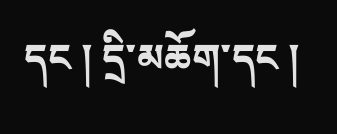དང ། དྲི་མཆོག་དང །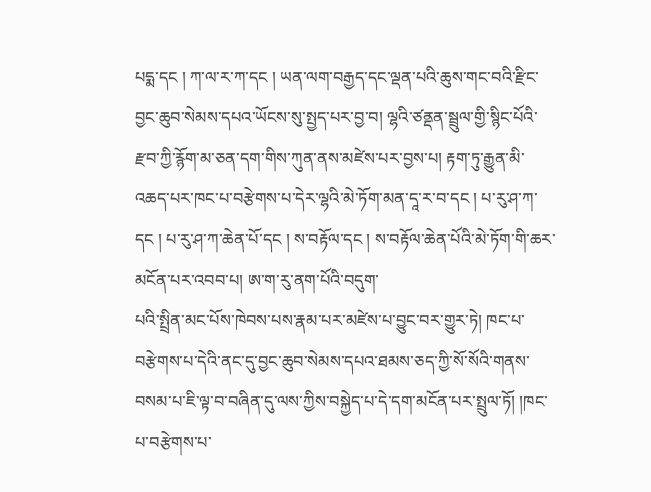པདྨ་དང ། ཀ་ལ་ར་ཀ་དང ། ཡན་ལག་བརྒྱད་དང་ལྡན་པའི་ཆུས་གང་བའི་རྫིང་བྱང་ཆུབ་སེམས་དཔའ་ཡོངས་སུ་སྤྱད་པར་བྱ་བ། ལྷའི་ཙནྡན་སྦྲུལ་གྱི་སྙིང་པོའི་རྫབ་ཀྱི་རྙོག་མ་ཅན་དག་གིས་ཀུན་ནས་མཛེས་པར་བྱས་པ། རྟག་ཏུ་རྒྱུན་མི་འཆད་པར་ཁང་པ་བརྩེགས་པ་དེར་ལྷའི་མེ་ཏོག་མན་དཱ་ར་བ་དང ། པ་རུ་ཤ་ཀ་དང ། པ་རུ་ཤ་ཀ་ཆེན་པོ་དང ། ས་བརྟོལ་དང ། ས་བརྟོལ་ཆེན་པོའི་མེ་ཏོག་གི་ཆར་མངོན་པར་འབབ་པ། ཨ་ག་རུ་ནག་པོའི་བདུག་
པའི་སྤྲིན་མང་པོས་ཁེབས་པས་རྣམ་པར་མཛེས་པ་བྱུང་བར་གྱུར་ཏེ། ཁང་པ་བརྩེགས་པ་དེའི་ནང་དུ་བྱང་ཆུབ་སེམས་དཔའ་ཐམས་ཅད་ཀྱི་སོ་སོའི་གནས་བསམ་པ་ཇི་ལྟ་བ་བཞིན་དུ་ལས་ཀྱིས་བསྐྱེད་པ་དེ་དག་མངོན་པར་སྤྲུལ་ཏོ། །ཁང་པ་བརྩེགས་པ་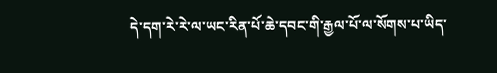དེ་དག་རེ་རེ་ལ་ཡང་རིན་པོ་ཆེ་དབང་གི་རྒྱལ་པོ་ལ་སོགས་པ་ཡིད་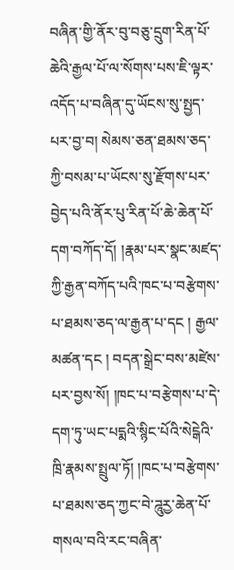བཞིན་གྱི་ནོར་བུ་བཅུ་དྲུག་རིན་པོ་ཆེའི་རྒྱལ་པོ་ལ་སོགས་པས་ཇི་ལྟར་འདོད་པ་བཞིན་དུ་ཡོངས་སུ་སྤྱད་པར་བྱ་བ། སེམས་ཅན་ཐམས་ཅད་ཀྱི་བསམ་པ་ཡོངས་སུ་རྫོགས་པར་བྱེད་པའི་ནོར་པུ་རིན་པོ་ཆེ་ཆེན་པོ་དག་བཀོད་དོ། །རྣམ་པར་སྣང་མཛད་ཀྱི་རྒྱན་བཀོད་པའི་ཁང་པ་བརྩེགས་པ་ཐམས་ཅད་ལ་རྒྱན་པ་དང ། རྒྱལ་མཚན་དང ། བདན་སྒྲེང་བས་མཛེས་པར་བྱས་སོ། །ཁང་པ་བརྩེགས་པ་དེ་དག་ཏུ་ཡང་པདྨའི་སྙིང་པོའི་སེངྒེའི་ཁྲི་རྣམས་སྤྲུལ་ཏོ། །ཁང་པ་བརྩེགས་པ་ཐམས་ཅད་ཀྱང་བེ་ཌཱུརྱ་ཆེན་པོ་གསལ་བའི་རང་བཞིན་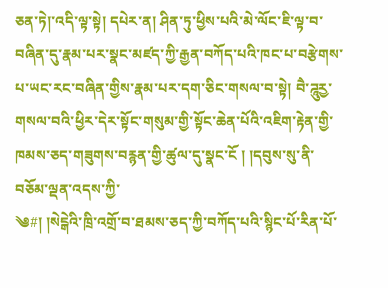ཅན་ཏེ།་འདི་ལྟ་སྟེ། དཔེར་ན། ཤིན་ཏུ་ཕྱིས་པའི་མེ་ལོང་ཇི་ལྟ་བ་བཞིན་དུ་རྣམ་པར་སྣང་མཛད་ཀྱི་རྒྱན་བཀོད་པའི་ཁང་པ་བརྩེགས་པ་ཡང་རང་བཞིན་གྱིས་རྣམ་པར་དག་ཅིང་གསལ་བ་སྟེ། བཻ་ཌཱུརྱ་གསལ་བའི་ཕྱིར་དེར་སྟོང་གསུམ་གྱི་སྟོང་ཆེན་པོའི་འཇིག་རྟེན་གྱི་ཁམས་ཅད་གཟུགས་བརྙན་གྱི་ཚུལ་དུ་སྣང་ངོ ། །དབུས་སུ་ནི་བཅོམ་ལྡན་འདས་ཀྱི་
༄#། །སེངྒེའི་ཁྲི་འགྲོ་བ་ཐམས་ཅད་ཀྱི་བཀོད་པའི་སྙིང་པོ་རིན་པོ་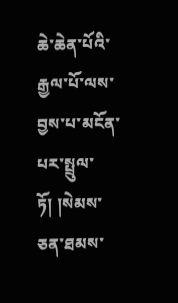ཆེ་ཆེན་པོའི་རྒྱལ་པོ་ལས་བྱས་པ་མངོན་པར་སྤྲུལ་ཏོ། །སེམས་ཅན་ཐམས་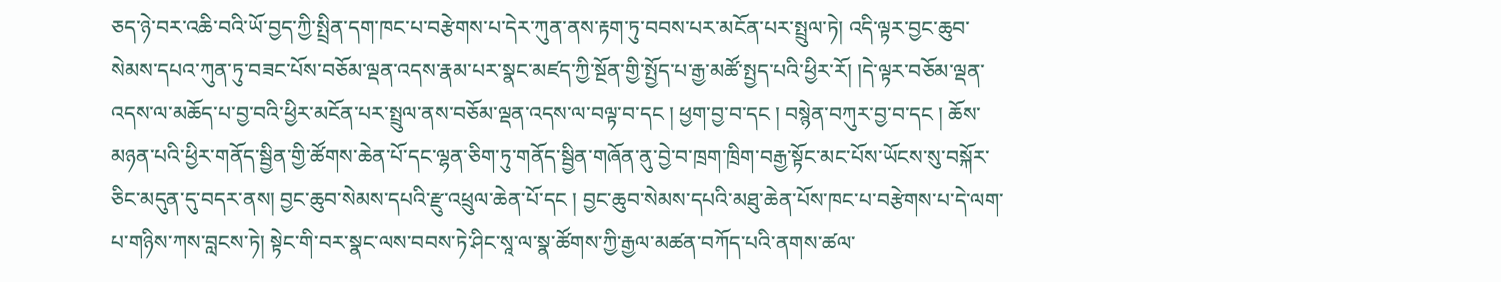ཅད་ཉེ་བར་འཆི་བའི་ཡོ་བྱད་ཀྱི་སྤྲིན་དག་ཁང་པ་བརྩེགས་པ་དེར་ཀུན་ནས་རྟག་ཏུ་བབས་པར་མངོན་པར་སྤྲུལ་ཏེ། འདི་ལྟར་བྱང་ཆུབ་སེམས་དཔའ་ཀུན་ཏུ་བཟང་པོས་བཅོམ་ལྡན་འདས་རྣམ་པར་སྣང་མཛད་ཀྱི་སྔོན་གྱི་སྤྱོད་པ་རྒྱ་མཚོ་སྤྱད་པའི་ཕྱིར་རོ། །དེ་ལྟར་བཅོམ་ལྡན་འདས་ལ་མཆོད་པ་བྱ་བའི་ཕྱིར་མངོན་པར་སྤྲུལ་ནས་བཅོམ་ལྡན་འདས་ལ་བལྟ་བ་དང ། ཕྱག་བྱ་བ་དང ། བསྙེན་བཀུར་བྱ་བ་དང ། ཆོས་མཉན་པའི་ཕྱིར་གནོད་སྦྱིན་གྱི་ཚོགས་ཆེན་པོ་དང་ལྷན་ཅིག་ཏུ་གནོད་སྦྱིན་གཞོན་ནུ་བྱེ་བ་ཁྲག་ཁྲིག་བརྒྱ་སྟོང་མང་པོས་ཡོངས་སུ་བསྐོར་ཅིང་མདུན་དུ་བདར་ནས། བྱང་ཆུབ་སེམས་དཔའི་རྫུ་འཕྲུལ་ཆེན་པོ་དང ། བྱང་ཆུབ་སེམས་དཔའི་མཐུ་ཆེན་པོས་ཁང་པ་བརྩེགས་པ་དེ་ལག་པ་གཉིས་ཀས་བླངས་ཏེ། སྟེང་གི་བར་སྣང་ལས་བབས་ཏེ་ཤིང་སཱ་ལ་སྣ་ཚོགས་ཀྱི་རྒྱལ་མཚན་བཀོད་པའི་ནགས་ཚལ་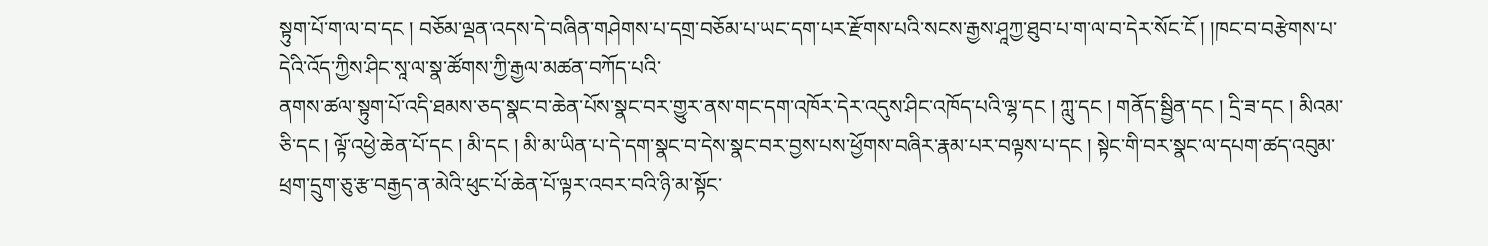སྟུག་པོ་ག་ལ་བ་དང ། བཅོམ་ལྡན་འདས་དེ་བཞིན་གཤེགས་པ་དགྲ་བཅོམ་པ་ཡང་དག་པར་རྫོགས་པའི་སངས་རྒྱས་ཤཱཀྱ་ཐུབ་པ་ག་ལ་བ་དེར་སོང་ངོ ། །ཁང་བ་བརྩེགས་པ་དེའི་འོད་ཀྱིས་ཤིང་སཱ་ལ་སྣ་ཚོགས་ཀྱི་རྒྱལ་མཚན་བཀོད་པའི་
ནགས་ཚལ་སྟུག་པོ་འདི་ཐམས་ཅད་སྣང་བ་ཆེན་པོས་སྣང་བར་གྱུར་ནས་གང་དག་འཁོར་དེར་འདུས་ཤིང་འཁོད་པའི་ལྷ་དང ། ཀླུ་དང ། གནོད་སྦྱིན་དང ། དྲི་ཟ་དང ། མིའམ་ཅི་དང ། ལྟོ་འཕྱེ་ཆེན་པོ་དང ། མི་དང ། མི་མ་ཡིན་པ་དེ་དག་སྣང་བ་དེས་སྣང་བར་བྱས་པས་ཕྱོགས་བཞིར་རྣམ་པར་བལྟས་པ་དང ། སྟེང་གི་བར་སྣང་ལ་དཔག་ཚད་འབུམ་ཕྲག་དྲུག་ཅུ་རྩ་བརྒྱད་ན་མེའི་ཕུང་པོ་ཆེན་པོ་ལྟར་འབར་བའི་ཉི་མ་སྟོང་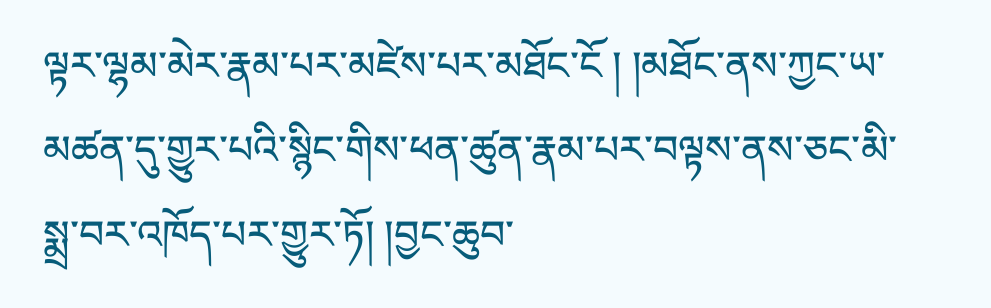ལྟར་ལྷམ་མེར་རྣམ་པར་མཛེས་པར་མཐོང་ངོ ། །མཐོང་ནས་ཀྱང་ཡ་མཚན་དུ་གྱུར་པའི་སྙིང་གིས་ཕན་ཚུན་རྣམ་པར་བལྟས་ནས་ཅང་མི་སྨྲ་བར་འཁོད་པར་གྱུར་ཏོ། །བྱང་ཆུབ་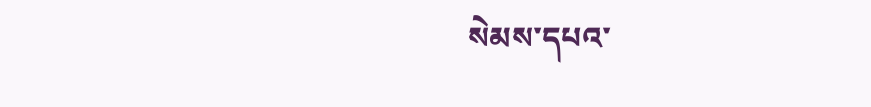སེམས་དཔའ་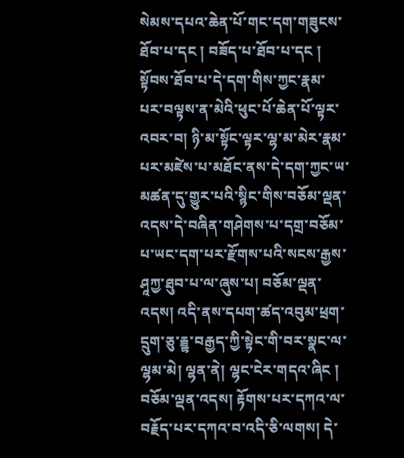སེམས་དཔའ་ཆེན་པོ་གང་དག་གཟུངས་ཐོབ་པ་དང ། བཟོད་པ་ཐོབ་པ་དང ། སྟོབས་ཐོབ་པ་དེ་དག་གིས་ཀྱང་རྣམ་པར་བལྟས་ན་མེའི་ཕུང་པོ་ཆེན་པོ་ལྟར་འབར་བ། ཉི་མ་སྟོང་ལྟར་ལྷ་མ་མེར་རྣམ་པར་མཛེས་པ་མཐོང་ནས་དེ་དག་ཀྱང་ཡ་མཚན་དུ་གྱུར་པའི་སྙིང་གིས་བཅོམ་ལྡན་འདས་དེ་བཞིན་གཤེགས་པ་དགྲ་བཅོམ་པ་ཡང་དག་པར་རྫོགས་པའི་སངས་རྒྱས་ཤཱཀྱ་ཐུབ་པ་ལ་ཞུས་པ། བཅོམ་ལྡན་འདས། འདི་ནས་དཔག་ཚད་འབུམ་ཕྲག་དྲུག་ཅུ་རྯྟ་བརྒྱད་ཀྱི་སྟེང་གི་བར་སྣང་ལ་ལྷམ་མེ། ལྷན་ནེ། ལྷང་ངེར་གདའ་ཞིང ། བཅོམ་ལྡན་འདས། རྟོགས་པར་དཀའ་ལ་བརྗོད་པར་དཀའ་བ་འདི་ཅི་ལགས། དེ་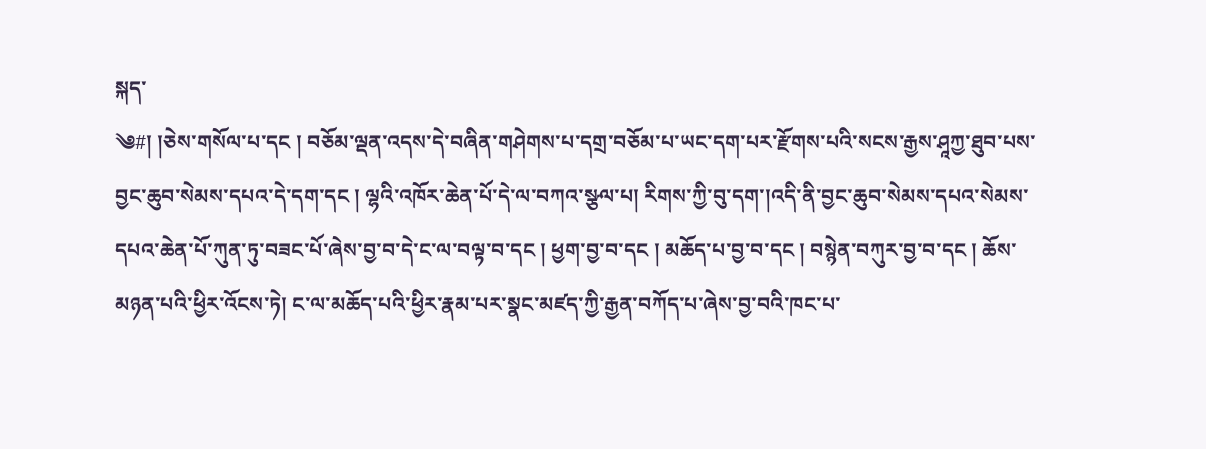སྐད་
༄#། །ཅེས་གསོལ་པ་དང ། བཅོམ་ལྡན་འདས་དེ་བཞིན་གཤེགས་པ་དགྲ་བཅོམ་པ་ཡང་དག་པར་རྫོགས་པའི་སངས་རྒྱས་ཤཱཀྱ་ཐུབ་པས་བྱང་ཆུབ་སེམས་དཔའ་དེ་དག་དང ། ལྷའི་འཁོར་ཆེན་པོ་དེ་ལ་བཀའ་སྩལ་པ། རིགས་ཀྱི་བུ་དག་།འདི་ནི་བྱང་ཆུབ་སེམས་དཔའ་སེམས་དཔའ་ཆེན་པོ་ཀུན་ཏུ་བཟང་པོ་ཞེས་བྱ་བ་དེ་ང་ལ་བལྟ་བ་དང ། ཕྱག་བྱ་བ་དང ། མཆོད་པ་བྱ་བ་དང ། བསྙེན་བཀུར་བྱ་བ་དང ། ཆོས་མཉན་པའི་ཕྱིར་འོངས་ཏེ། ང་ལ་མཆོད་པའི་ཕྱིར་རྣམ་པར་སྣང་མཛད་ཀྱི་རྒྱན་བཀོད་པ་ཞེས་བྱ་བའི་ཁང་པ་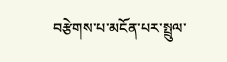བརྩེགས་པ་མངོན་པར་སྤྲུལ་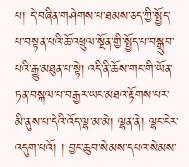པ། དེ་བཞིན་གཤེགས་པ་ཐམས་ཅད་ཀྱི་སྤྱོད་པ་བསྟན་པའི་ཆོ་འཕྲུལ་སྔོན་གྱི་སྤྱོད་པ་བསྒྲུབ་པའི་རྒྱུ་མཐུན་པ་སྟེ། འདི་ནི་ཆོས་གང་གི་ཡོན་ཏན་བསྐལ་པ་བརྒྱར་ཡང་མཐའ་རྟོགས་པར་མི་ནུས་པ་དེའི་འོད་ལྷ་མ་མེ། ལྷན་ནེ། ལྷང་ངེར་འདུག་པའོ། ། བྱང་ཆུབ་སེམས་དཔའ་སེམས་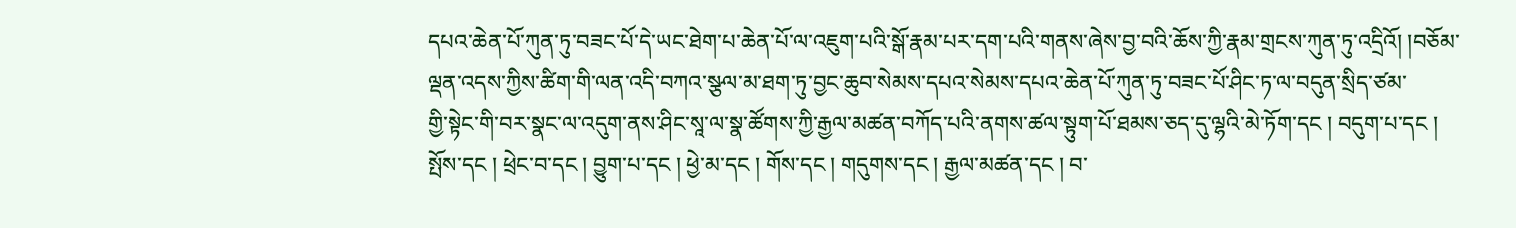དཔའ་ཆེན་པོ་ཀུན་ཏུ་བཟང་པོ་དེ་ཡང་ཐེག་པ་ཆེན་པོ་ལ་འཇུག་པའི་སྒོ་རྣམ་པར་དག་པའི་གནས་ཞེས་བྱ་བའི་ཆོས་ཀྱི་རྣམ་གྲངས་ཀུན་ཏུ་འདྲིའོ། །བཅོམ་ལྡན་འདས་ཀྱིས་ཚིག་གི་ལན་འདི་བཀའ་སྩལ་མ་ཐག་ཏུ་བྱང་ཆུབ་སེམས་དཔའ་སེམས་དཔའ་ཆེན་པོ་ཀུན་ཏུ་བཟང་པོ་ཤིང་ཏ་ལ་བདུན་སྲིད་ཙམ་
གྱི་སྟེང་གི་བར་སྣང་ལ་འདུག་ནས་ཤིང་སཱ་ལ་སྣ་ཚོགས་ཀྱི་རྒྱལ་མཚན་བཀོད་པའི་ནགས་ཚལ་སྟུག་པོ་ཐམས་ཅད་དུ་ལྷའི་མེ་ཏོག་དང ། བདུག་པ་དང ། སྤོས་དང ། ཕྲེང་བ་དང ། བྱུག་པ་དང ། ཕྱེ་མ་དང ། གོས་དང ། གདུགས་དང ། རྒྱལ་མཚན་དང ། བ་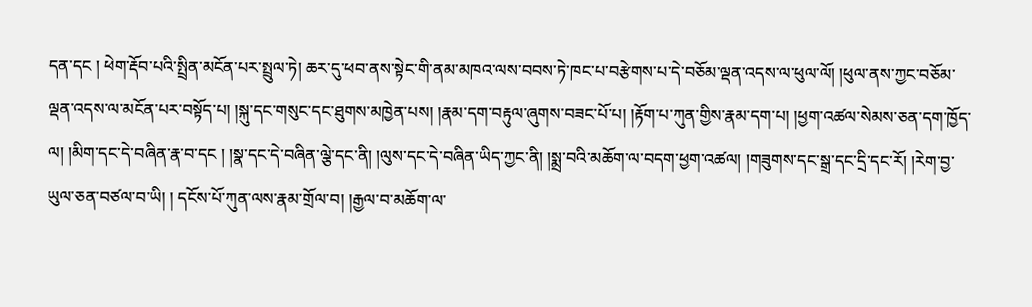དན་དང ། ཕེག་རྡོབ་པའི་སྤྲིན་མངོན་པར་སྤྲུལ་ཏེ། ཆར་དུ་ཕབ་ནས་སྟེང་གི་ནམ་མཁའ་ལས་བབས་ཏེ་ཁང་པ་བརྩེགས་པ་དེ་བཅོམ་ལྡན་འདས་ལ་ཕུལ་ལོ། །ཕུལ་ནས་ཀྱང་བཅོམ་ལྡན་འདས་ལ་མངོན་པར་བསྟོད་པ། །སྐུ་དང་གསུང་དང་ཐུགས་མཁྱེན་པས། །རྣམ་དག་བརྟུལ་ཞུགས་བཟང་པོ་པ། །རྟོག་པ་ཀུན་གྱིས་རྣམ་དག་པ། །ཕྱག་འཚལ་སེམས་ཅན་དག་ཁྱོད་ལ། །མིག་དང་དེ་བཞིན་རྣ་བ་དང ། །སྣ་དང་དེ་བཞིན་ལྕེ་དང་ནི། །ལུས་དང་དེ་བཞིན་ཡིད་ཀྱང་ནི། །སྨྲ་བའི་མཆོག་ལ་བདག་ཕྱག་འཚལ། །གཟུགས་དང་སྒྲ་དང་དྲི་དང་རོ། །རེག་བྱ་ཡུལ་ཅན་བཙལ་བ་ཡི། ། དངོས་པོ་ཀུན་ལས་རྣམ་གྲོལ་བ། །རྒྱལ་བ་མཆོག་ལ་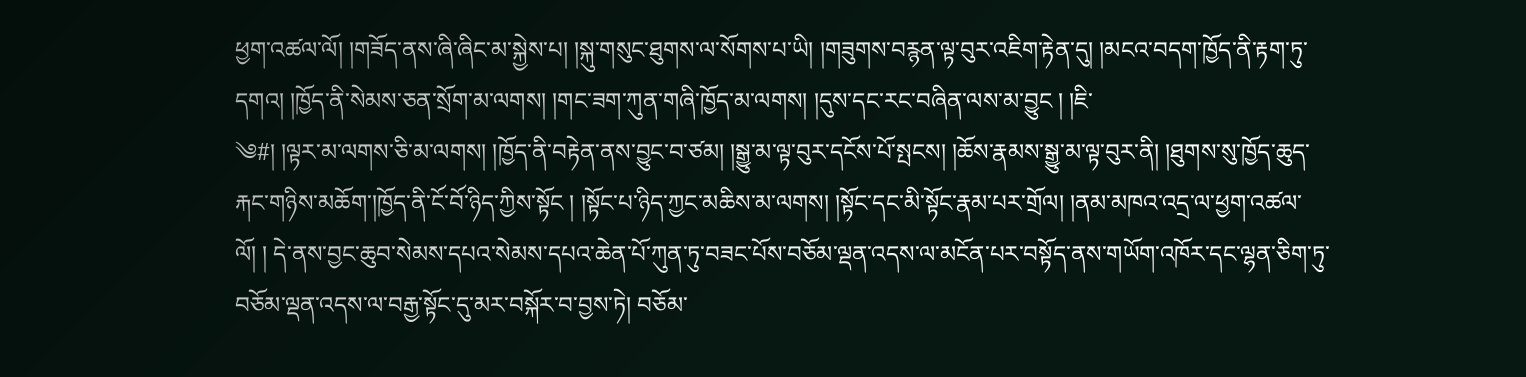ཕྱག་འཚལ་ལོ། །གཟོད་ནས་ཞི་ཞིང་མ་སྐྱེས་པ། །སྐུ་གསུང་ཐུགས་ལ་སོགས་པ་ཡི། །གཟུགས་བརྙན་ལྟ་བུར་འཇིག་རྟེན་དུ། །མངའ་བདག་ཁྱོད་ནི་རྟག་ཏུ་དགའ། །ཁྱོད་ནི་སེམས་ཅན་སྲོག་མ་ལགས། །གང་ཟག་ཀུན་གཞི་ཁྱོད་མ་ལགས། །དུས་དང་རང་བཞིན་ལས་མ་བྱུང ། །ཇི་
༄#། །ལྟར་མ་ལགས་ཅི་མ་ལགས། །ཁྱོད་ནི་བརྟེན་ནས་བྱུང་བ་ཙམ། །སྒྱུ་མ་ལྟ་བུར་དངོས་པོ་སྤངས། །ཆོས་རྣམས་སྒྱུ་མ་ལྟ་བུར་ནི། །ཐུགས་སུ་ཁྱོད་ཆུད་རྐང་གཉིས་མཆོག་།ཁྱོད་ནི་ངོ་བོ་ཉིད་ཀྱིས་སྟོང ། །སྟོང་པ་ཉིད་ཀྱང་མཆིས་མ་ལགས། །སྟོང་དང་མི་སྟོང་རྣམ་པར་གྲོལ། །ནམ་མཁའ་འདྲ་ལ་ཕྱག་འཚལ་ལོ། ། དེ་ནས་བྱང་ཆུབ་སེམས་དཔའ་སེམས་དཔའ་ཆེན་པོ་ཀུན་ཏུ་བཟང་པོས་བཅོམ་ལྡན་འདས་ལ་མངོན་པར་བསྟོད་ནས་གཡོག་འཁོར་དང་ལྷན་ཅིག་ཏུ་བཅོམ་ལྡན་འདས་ལ་བརྒྱ་སྟོང་དུ་མར་བསྐོར་བ་བྱས་ཏེ། བཅོམ་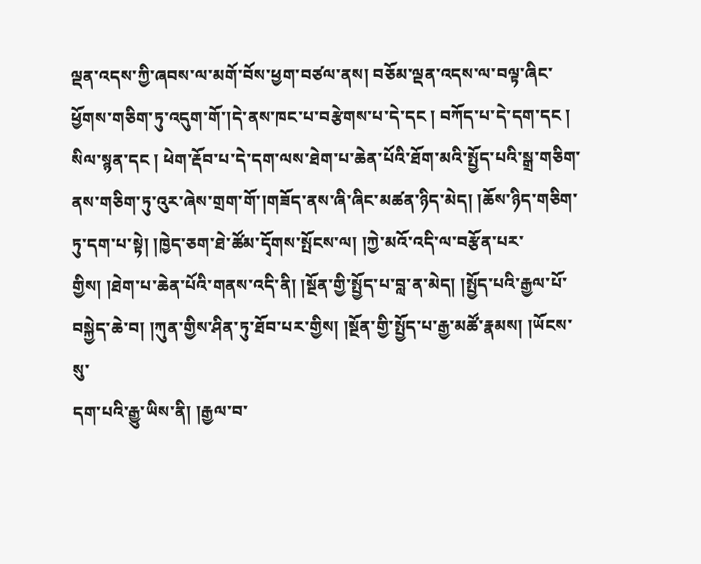ལྡན་འདས་ཀྱི་ཞབས་ལ་མགོ་བོས་ཕྱག་བཙལ་ནས། བཅོམ་ལྡན་འདས་ལ་བལྟ་ཞིང་ཕྱོགས་གཅིག་ཏུ་འདུག་གོ་།དེ་ནས་ཁང་པ་བརྩེགས་པ་དེ་དང ། བཀོད་པ་དེ་དག་དང ། སིལ་སྙན་དང ། ཕེག་རྡོབ་པ་དེ་དག་ལས་ཐེག་པ་ཆེན་པོའི་ཐོག་མའི་སྤྱོད་པའི་སྒྲ་གཅིག་ནས་གཅིག་ཏུ་འུར་ཞེས་གྲག་གོ་།གཟོད་ནས་ཞི་ཞིང་མཚན་ཉིད་མེད། །ཆོས་ཉིད་གཅིག་ཏུ་དག་པ་སྟེ། །ཁྱེད་ཅག་ཐེ་ཚོམ་དྭོགས་སྤོངས་ལ། །ཀྱེ་མའོ་འདི་ལ་བརྩོན་པར་གྱིས། །ཐེག་པ་ཆེན་པོའི་གནས་འདི་ནི། །སྔོན་གྱི་སྤྱོད་པ་བླ་ན་མེད། །སྤྱོད་པའི་རྒྱལ་པོ་བསྐྱེད་ཆེ་བ། །ཀུན་གྱིས་ཤིན་ཏུ་ཐོབ་པར་གྱིས། །སྔོན་གྱི་སྤྱོད་པ་རྒྱ་མཚོ་རྣམས། །ཡོངས་སུ་
དག་པའི་རྒྱུ་ཡིས་ནི། །རྒྱལ་བ་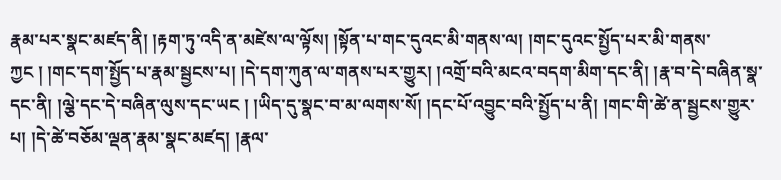རྣམ་པར་སྣང་མཛད་ནི། །རྟག་ཏུ་འདི་ན་མཛེས་ལ་ལྟོས། །སྟོན་པ་གང་དུའང་མི་གནས་ལ། །གང་དུའང་སྤྱོད་པར་མི་གནས་ཀྱང ། །གང་དག་སྤྱོད་པ་རྣམ་སྦྱངས་པ། །དེ་དག་ཀུན་ལ་གནས་པར་གྱུར། །འགྲོ་བའི་མངའ་བདག་མིག་དང་ནི། །རྣ་བ་དེ་བཞིན་སྣ་དང་ནི། །ལྕེ་དང་དེ་བཞིན་ལུས་དང་ཡང ། །ཡིད་དུ་སྣང་བ་མ་ལགས་སོ། །དང་པོ་འབྱུང་བའི་སྤྱོད་པ་ནི། །གང་གི་ཚེ་ན་སྦྱངས་གྱུར་པ། །དེ་ཚེ་བཅོམ་ལྡན་རྣམ་སྣང་མཛད། །རྣལ་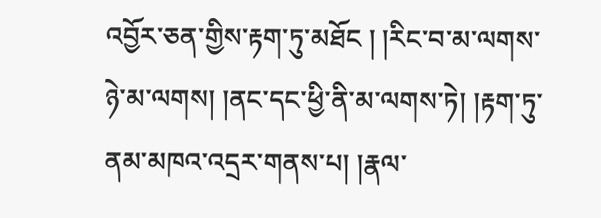འབྱོར་ཅན་གྱིས་རྟག་ཏུ་མཐོང ། །རིང་བ་མ་ལགས་ཉེ་མ་ལགས། །ནང་དང་ཕྱི་ནི་མ་ལགས་ཏེ། །རྟག་ཏུ་ནམ་མཁའ་འདྲར་གནས་པ། །རྣལ་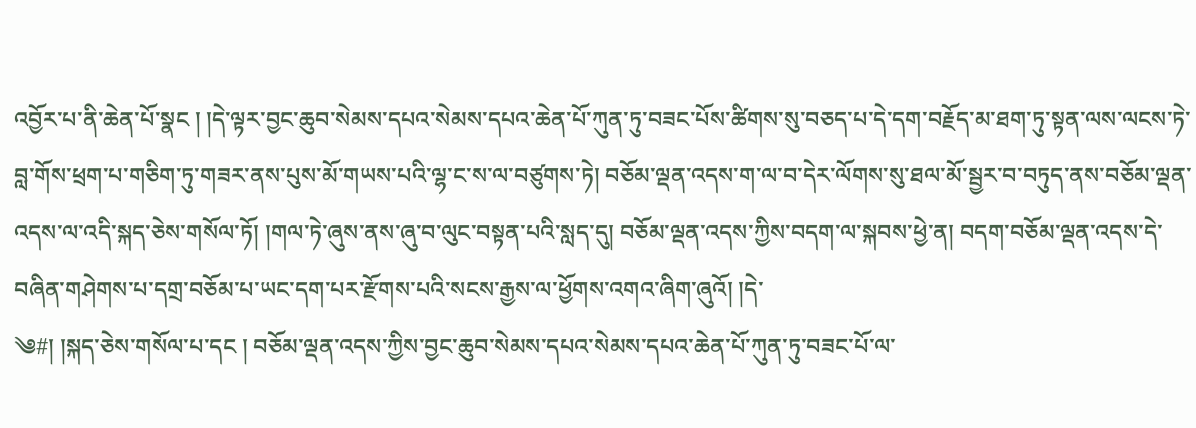འབྱོར་པ་ནི་ཆེན་པོ་སྣང ། །དེ་ལྟར་བྱང་ཆུབ་སེམས་དཔའ་སེམས་དཔའ་ཆེན་པོ་ཀུན་ཏུ་བཟང་པོས་ཚིགས་སུ་བཅད་པ་དེ་དག་བརྗོད་མ་ཐག་ཏུ་སྟན་ལས་ལངས་ཏེ་བླ་གོས་ཕྲག་པ་གཅིག་ཏུ་གཟར་ནས་པུས་མོ་གཡས་པའི་ལྷ་ང་ས་ལ་བཙུགས་ཏེ། བཅོམ་ལྡན་འདས་ག་ལ་བ་དེར་ལོགས་སུ་ཐལ་མོ་སྦྱར་བ་བཏུད་ནས་བཅོམ་ལྡན་འདས་ལ་འདི་སྐད་ཅེས་གསོལ་ཏོ། །གལ་ཏེ་ཞུས་ནས་ཞུ་བ་ལུང་བསྟན་པའི་སླད་དུ། བཅོམ་ལྡན་འདས་ཀྱིས་བདག་ལ་སྐབས་ཕྱེ་ན། བདག་བཅོམ་ལྡན་འདས་དེ་བཞིན་གཤེགས་པ་དགྲ་བཅོམ་པ་ཡང་དག་པར་རྫོགས་པའི་སངས་རྒྱས་ལ་ཕྱོགས་འགའ་ཞིག་ཞུའོ། །དེ་
༄#། །སྐད་ཅེས་གསོལ་པ་དང ། བཅོམ་ལྡན་འདས་ཀྱིས་བྱང་ཆུབ་སེམས་དཔའ་སེམས་དཔའ་ཆེན་པོ་ཀུན་ཏུ་བཟང་པོ་ལ་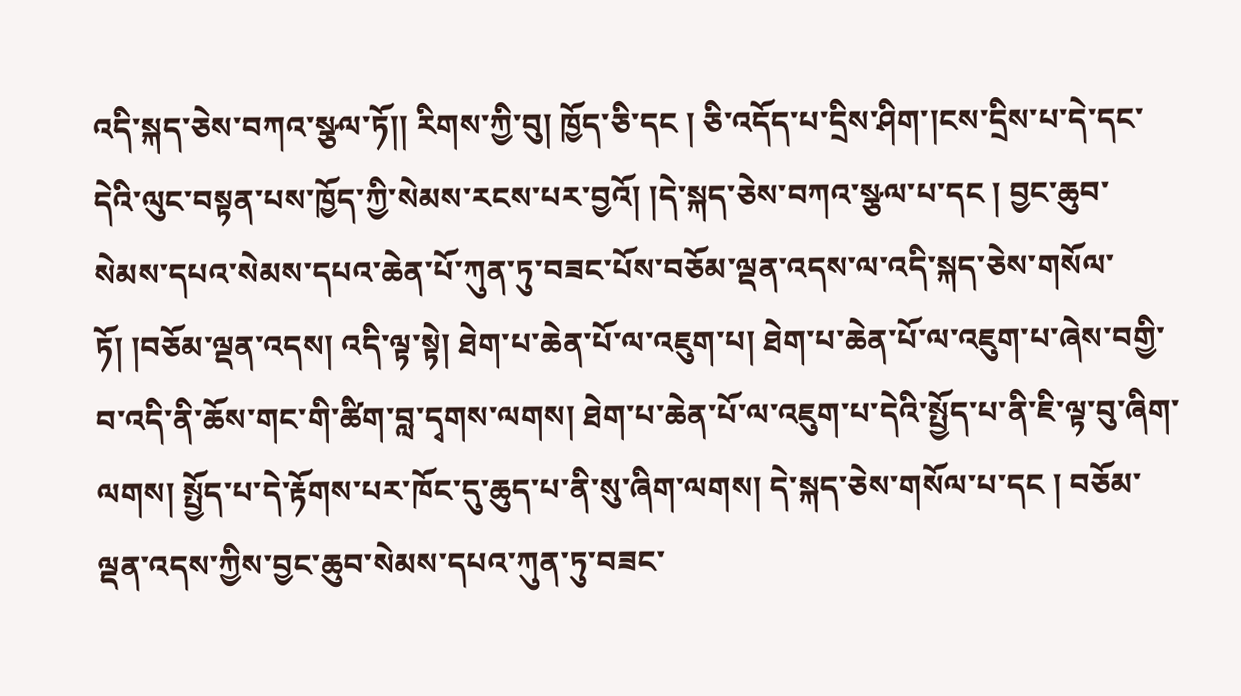འདི་སྐད་ཅེས་བཀའ་སྩལ་ཏོ།། རིགས་ཀྱི་བུ། ཁྱོད་ཅི་དང ། ཅི་འདོད་པ་དྲིས་ཤིག་།ངས་དྲིས་པ་དེ་དང་དེའི་ལུང་བསྟན་པས་ཁྱོད་ཀྱི་སེམས་རངས་པར་བྱའོ། །དེ་སྐད་ཅེས་བཀའ་སྩལ་པ་དང ། བྱང་ཆུབ་སེམས་དཔའ་སེམས་དཔའ་ཆེན་པོ་ཀུན་ཏུ་བཟང་པོས་བཅོམ་ལྡན་འདས་ལ་འདི་སྐད་ཅེས་གསོལ་ཏོ། །བཅོམ་ལྡན་འདས། འདི་ལྟ་སྟེ། ཐེག་པ་ཆེན་པོ་ལ་འཇུག་པ། ཐེག་པ་ཆེན་པོ་ལ་འཇུག་པ་ཞེས་བགྱི་བ་འདི་ནི་ཆོས་གང་གི་ཚིག་བླ་དྭགས་ལགས། ཐེག་པ་ཆེན་པོ་ལ་འཇུག་པ་དེའི་སྤྱོད་པ་ནི་ཇི་ལྟ་བུ་ཞིག་ལགས། སྤྱོད་པ་དེ་རྟོགས་པར་ཁོང་དུ་ཆུད་པ་ནི་སུ་ཞིག་ལགས། དེ་སྐད་ཅེས་གསོལ་པ་དང ། བཅོམ་ལྡན་འདས་ཀྱིས་བྱང་ཆུབ་སེམས་དཔའ་ཀུན་ཏུ་བཟང་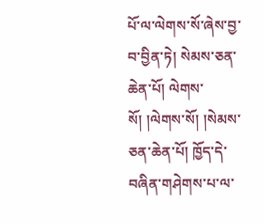པོ་ལ་ལེགས་སོ་ཞེས་བྱ་བ་བྱིན་ཏེ། སེམས་ཅན་ཆེན་པོ། ལེགས་སོ། །ལེགས་སོ། །སེམས་ཅན་ཆེན་པོ། ཁྱོད་དེ་བཞིན་གཤེགས་པ་ལ་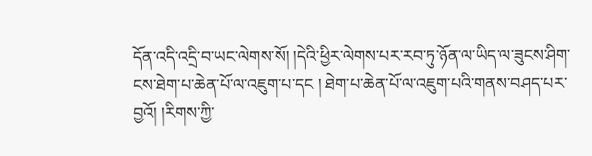དོན་འདི་འདྲི་བ་ཡང་ལེགས་སོ། །དེའི་ཕྱིར་ལེགས་པར་རབ་ཏུ་ཉོན་ལ་ཡིད་ལ་ཟུངས་ཤིག་ངས་ཐེག་པ་ཆེན་པོ་ལ་འཇུག་པ་དང ། ཐེག་པ་ཆེན་པོ་ལ་འཇུག་པའི་གནས་བཤད་པར་བྱའོ། །རིགས་ཀྱི་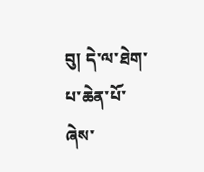བུ། དེ་ལ་ཐེག་པ་ཆེན་པོ་ཞེས་